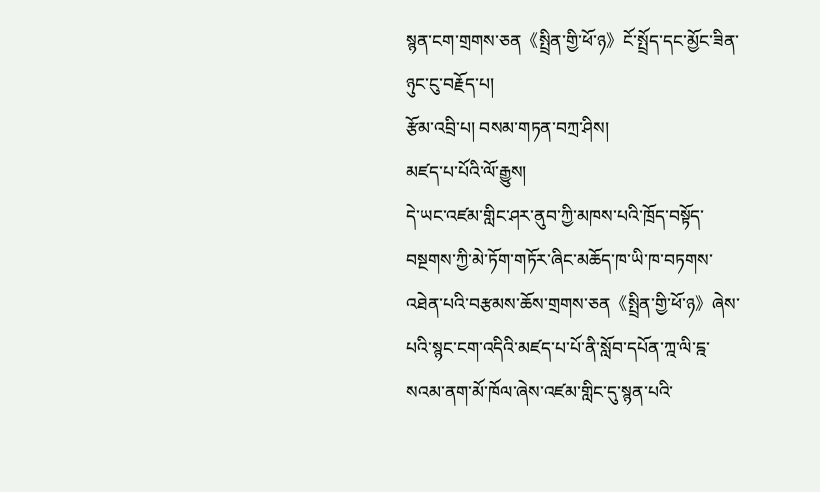སྙན་ངག་གྲགས་ཅན《སྤྲིན་གྱི་ཕོ་ཉ》ངོ་སྤྲོད་དང་མྱོང་ཟིན་ཉུང་ངུ་བརྗོད་པ།
རྩོམ་འབྲི་པ། བསམ་གཏན་བཀྲ་ཤིས།
མཛད་པ་པོའི་ལོ་རྒྱུས།
དེ་ཡང་འཛམ་གླིང་ཤར་ནུབ་ཀྱི་མཁས་པའི་ཁྲོད་བསྟོད་བསྔགས་ཀྱི་མེ་ཏོག་གཏོར་ཞིང་མཆོད་ཁ་ཡི་ཁ་བཏགས་འཐེན་པའི་བརྩམས་ཆོས་གྲགས་ཅན《སྤྲིན་གྱི་ཕོ་ཉ》ཞེས་པའི་སྙང་ངག་འདིའི་མཛད་པ་པོ་ནི་སློབ་དཔོན་ཀྰ་ལི་དྰ་སའམ་ནག་མོ་ཁོལ་ཞེས་འཛམ་གླིང་དུ་སྙན་པའི་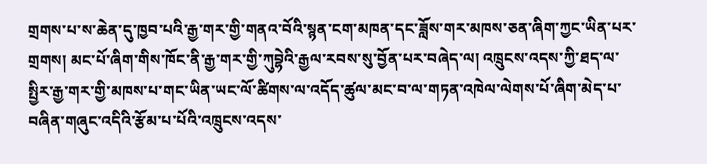གྲགས་པ་ས་ཆེན་དུ་ཁྱབ་པའི་རྒྱ་གར་གྱི་གནའ་བོའི་སྙན་ངག་མཁན་དང་ཟློས་གར་མཁས་ཅན་ཞིག་ཀྱང་ཡིན་པར་གྲགས། མང་པོ་ཞིག་གིས་ཁོང་ནི་རྒྱ་གར་གྱི་ཀུབྷེའི་རྒྱལ་རབས་སུ་བྱོན་པར་བཞེད་ལ། འཁྲུངས་འདས་ཀྱི་ཐད་ལ་སྤྱིར་རྒྱ་གར་གྱི་མཁས་པ་གང་ཡིན་ཡང་ལོ་ཚིགས་ལ་འདོད་ཚུལ་མང་བ་ལ་གཏན་འཁེལ་ལེགས་པོ་ཞིག་མེད་པ་བཞིན་གཞུང་འདིའི་རྩོམ་པ་པོའི་འཁྲུངས་འདས་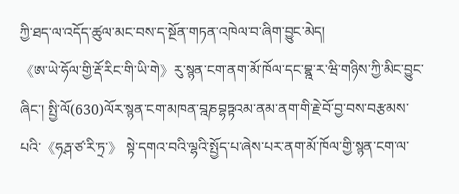ཀྱི་ཐད་ལ་འདོད་ཚུལ་མང་བས་ད་སྔོན་གཏན་འཁེལ་བ་ཞིག་བྱུང་མེད།
《ཨ་ཡེ་ཧོལ་གྱི་རྡོ་རིང་གི་ཡི་གེ》རུ་སྙན་ངག་ནག་མོ་ཁོལ་དང་བྷྰ་ར་ཝི་གཉིས་ཀྱི་མིང་བྱུང་ཞིང་། སྤྱི་ལོ(630)ལོར་སྙན་ངག་མཁན་བྰཎབྷཏྟའམ་ནམ་ནག་གི་རྗེ་བོ་བྱ་བས་བརྩམས་པའི་《ཧརྴ་ཙ་རི་ཏྲ་》 སྟེ་དགའ་བའི་ལྷའི་སྤྱོད་པ་ཞེས་པར་ནག་མོ་ཁོལ་གྱི་སྙན་ངག་ལ་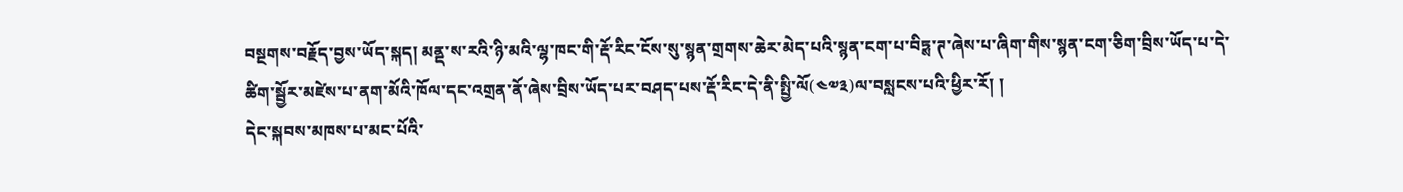བསྔགས་བརྗོད་བྱས་ཡོད་སྐད། མནྡ་ས་རའི་ཉི་མའི་ལྷ་ཁང་གི་རྡོ་རིང་ངོས་སུ་སྙན་གྲགས་ཆེར་མེད་པའི་སྙན་ངག་པ་བིཏྶ་ཊ་ཞེས་པ་ཞིག་གིས་སྙན་ངག་ཅིག་བྲིས་ཡོད་པ་དེ་ཚིག་སྦྱོར་མཛེས་པ་ནག་མོའི་ཁོལ་དང་འགྲན་ནོ་ཞེས་བྲིས་ཡོད་པར་བཤད་པས་རྡོ་རིང་དེ་ནི་སྤྱི་ལོ(༤༧༣)ལ་བསླངས་པའི་ཕྱིར་རོ། །
དེང་སྐབས་མཁས་པ་མང་པོའི་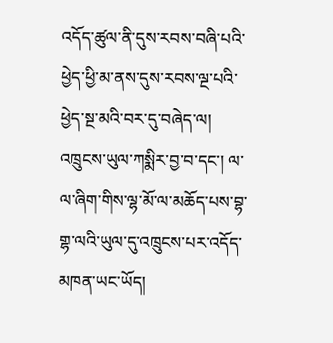འདོད་ཚུལ་ནི་དུས་རབས་བཞི་པའི་ཕྱེད་ཕྱི་མ་ནས་དུས་རབས་ལྔ་པའི་ཕྱེད་སྔ་མའི་བར་དུ་བཞེད་ལ། འཁྲུངས་ཡུལ་ཀསྨིར་བྱ་བ་དང་། ལ་ལ་ཞིག་གིས་ལྷ་མོ་ལ་མཆོད་པས་བྷ་གྷ་ལའི་ཡུལ་དུ་འཁྲུངས་པར་འདོད་མཁན་ཡང་ཡོད།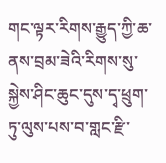གང་ལྟར་རིགས་རྒྱུད་ཀྱི་ཆ་ནས་བྲམ་ཟེའི་རིགས་སུ་སྐྱེས་ཤིང་ཆུང་དུས་དྭ་ཕྲུག་ཏུ་ལུས་པས་བ་གླང་རྫི་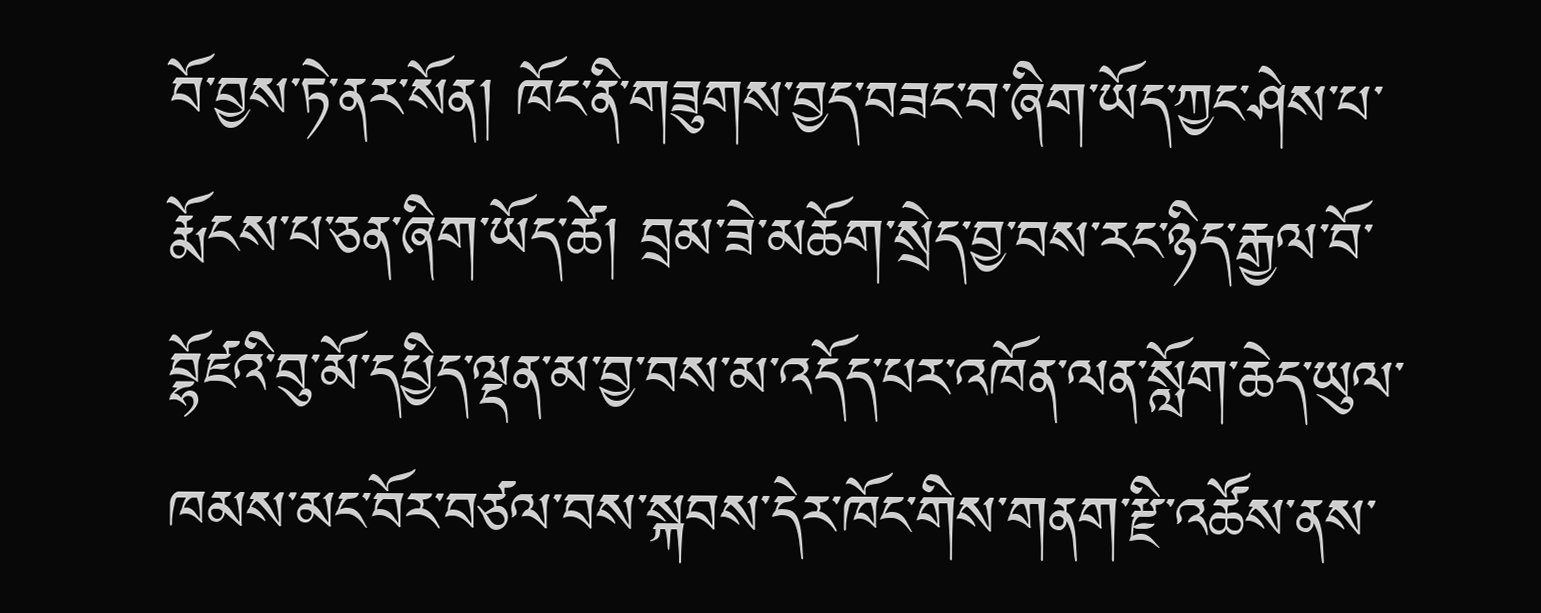བོ་བྱས་ཏེ་ནར་སོན། ཁོང་ནི་གཟུགས་བྱད་བཟང་བ་ཞིག་ཡོད་ཀྱང་ཤེས་པ་རྨོངས་པ་ཅན་ཞིག་ཡོད་ཚེ། བྲམ་ཟེ་མཆོག་སྲེད་བྱ་བས་རང་ཉིད་རྒྱལ་བོ་བྷོཛའི་བུ་མོ་དཔྱིད་ལྡན་མ་བྱ་བས་མ་འདོད་པར་འཁོན་ལན་སློག་ཆེད་ཡུལ་ཁམས་མང་བོར་བཙལ་བས་སྐབས་དེར་ཁོང་གིས་གནག་རྫི་འཚོས་ནས་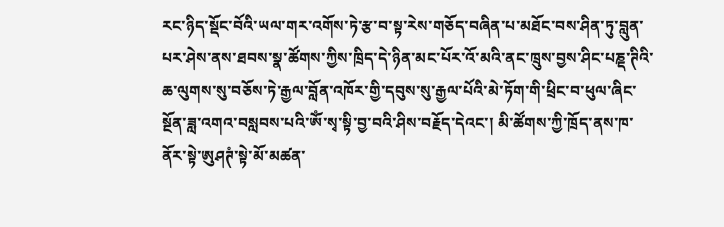རང་ཉིད་སྡོང་བོའི་ཡལ་གར་འགོས་ཏེ་རྩ་བ་སྟ་རེས་གཅོད་བཞིན་པ་མཐོང་བས་ཤིན་ཏུ་བླུན་པར་ཤེས་ནས་ཐབས་སྣ་ཚོགས་ཀྱིས་ཁྲིད་དེ་ཉིན་མང་པོར་འོ་མའི་ནང་ཁྲུས་བྱས་ཤིང་པཎྡ་ཊིའི་ཆ་ལུགས་སུ་བཅོས་ཏེ་རྒྱལ་བློན་འཁོར་གྱི་དབུས་སུ་རྒྱལ་པོའི་མེ་ཏོག་གི་ཕྲིང་བ་ཕུལ་ཞིང་སྔོན་ཟླ་འགའ་བསླབས་པའི་ཨོཾ་སྭ་སྟི་བྱ་བའི་ཤིས་བརྗོད་དེའང་། མི་ཚོགས་ཀྱི་ཁྲོད་ནས་ཁ་ནོར་སྟེ་ཨུཤཊཾ་སྟེ་མོ་མཚན་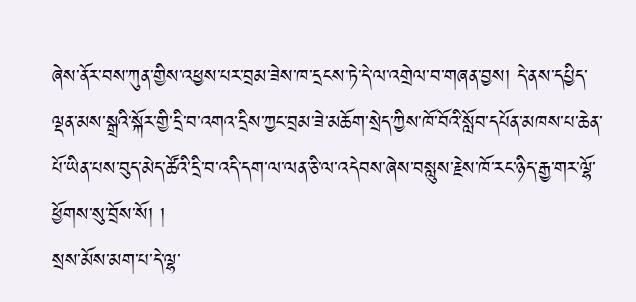ཞེས་ནོར་བས་ཀུན་གྱིས་འཕྱས་པར་བྲམ་ཟེས་ཁ་དྲངས་ཏེ་དེ་ལ་འགྲེལ་བ་གཞན་བྱས། དེ་ནས་དཔྱིད་ལྡན་མས་སྒྲའི་སྐོར་གྱི་དྲི་བ་འགའ་དྲིས་ཀྱང་བྲམ་ཟེ་མཆོག་སྲེད་ཀྱིས་ཁོ་བོའི་སློབ་དཔོན་མཁས་པ་ཆེན་པོ་ཡིན་པས་བུད་མེད་ཚོའི་དྲི་བ་འདི་དག་ལ་ལན་ཅི་ལ་འདེབས་ཞེས་བསླུས་རྗེས་ཁོ་རང་ཉིད་རྒྱ་གར་ལྷོ་ཕྱོགས་སུ་བྲོས་སོ། །
སྲས་མོས་མག་པ་དེ་ལྷ་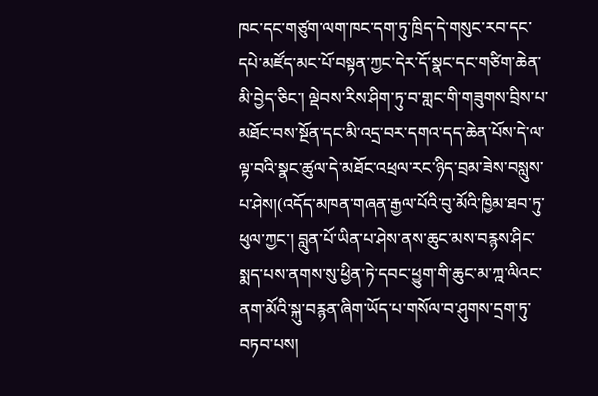ཁང་དང་གཙུག་ལག་ཁང་དག་ཏུ་ཁྲིད་དེ་གསུང་རབ་དང་དཔེ་མཛོད་མང་པོ་བསྟན་ཀྱང་དེར་དོ་སྣང་དང་གཙིག་ཆེན་མི་བྱེད་ཅིང་། ལྡེབས་རིས་ཤིག་ཏུ་བ་གླང་གི་གཟུགས་བྲིས་པ་མཐོང་བས་སྔོན་དང་མི་འདྲ་བར་དགའ་དད་ཆེན་པོས་དེ་ལ་ལྟ་བའི་སྣང་ཚུལ་དེ་མཐོང་འཕྲལ་རང་ཉིད་བྲམ་ཟེས་བསླུས་པ་ཤེས།(འདོད་མཁན་གཞན་རྒྱལ་པོའི་བུ་མོའི་ཁྱིམ་ཐབ་ཏུ་ཕུལ་ཀྱང་། བླུན་པོ་ཡིན་པ་ཤེས་ནས་ཆུང་མས་བརྙས་ཤིང་སྨད་པས་ནགས་སུ་ཕྱིན་ཏེ་དབང་ཕྱུག་གི་ཆུང་མ་ཀྰ་ལིའང་ནག་མོའི་སྐུ་བརྙན་ཞིག་ཡོད་པ་གསོལ་བ་ཤུགས་དྲག་ཏུ་བཏབ་པས།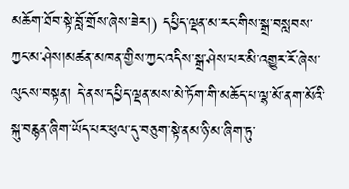མཆོག་ཐོབ་སྟེ་བློ་གྲོས་ཞེས་ཟེར།) དཔྱིད་ལྡན་མ་རང་གིས་སྒྲ་བསླབས་ཀྱང་མ་ཤེས།མཚན་མཁན་གྱིས་ཀྱང་འདིས་སྒྲ་ཤེས་པར་མི་འགྱུར་རོ་ཞེས་ལུངས་བསྟན། དེ་ནས་དཔྱིད་ལྡན་མས་མེ་ཏོག་གི་མཆོད་པ་ལྷ་མོ་ནག་མོའི་སྐུ་བརྙན་ཞིག་ཡོད་པར་ཕུལ་དུ་བཅུག་སྟེ་ནམ་ཉི་མ་ཞིག་ཏུ་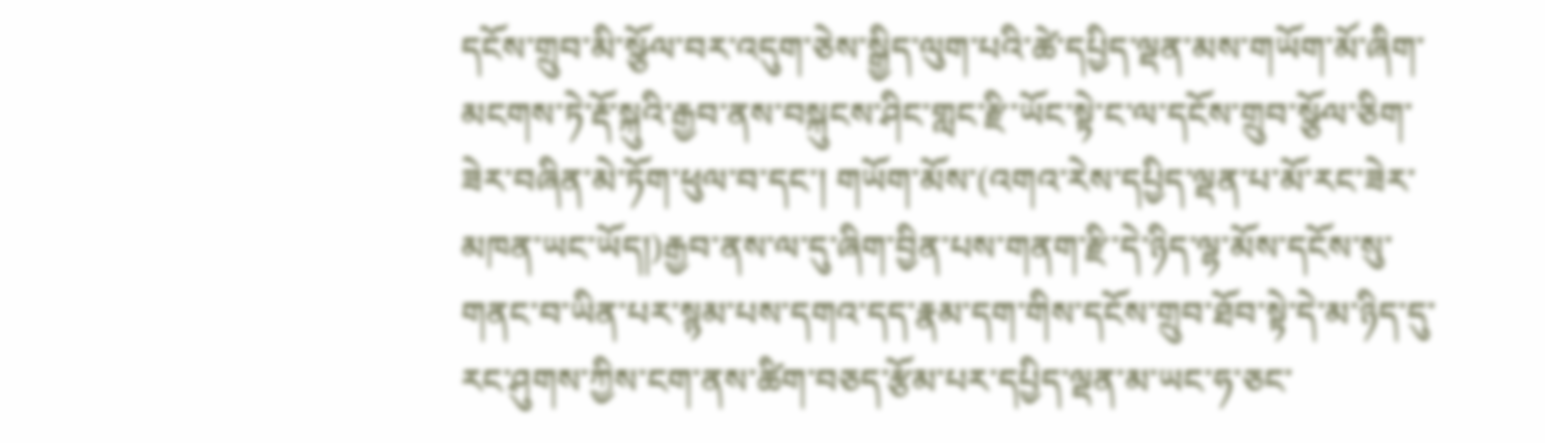དངོས་གྲུབ་མི་སྩོལ་བར་འདུག་ཅེས་སྒྱིད་ལུག་པའི་ཚེ་དཔྱིད་ལྡན་མས་གཡོག་མོ་ཞིག་མངགས་ཏེ་རྡོ་སྐུའི་རྒྱབ་ནས་བསྐུངས་ཤིང་གླང་རྫི་ཡོང་སྟེ་ང་ལ་དངོས་གྲུབ་སྩོལ་ཅིག་ཟེར་བཞིན་མེ་ཏོག་ཕུལ་བ་དང་། གཡོག་མོས་(འགའ་རེས་དཔྱིད་ལྡན་པ་མོ་རང་ཟེར་མཁན་ཡང་ཡོད།)རྒྱབ་ནས་ལ་དུ་ཞིག་བྱིན་པས་གནག་རྫི་དེ་ཉིད་ལྷ་མོས་དངོས་སུ་གནང་བ་ཡིན་པར་སྙམ་པས་དགའ་དད་རྣམ་དག་གིས་དངོས་གྲུབ་ཐོབ་སྟེ་དེ་མ་ཉིད་དུ་རང་ཤུགས་ཀྱིས་ངག་ནས་ཚིག་བཅད་རྩོམ་པར་དཔྱིད་ལྡན་མ་ཡང་ཧ་ཅང་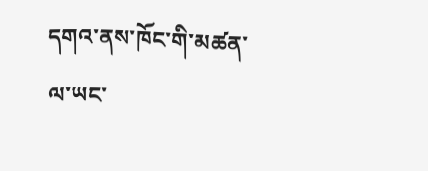དགའ་ནས་ཁོང་གི་མཚན་ལ་ཡང་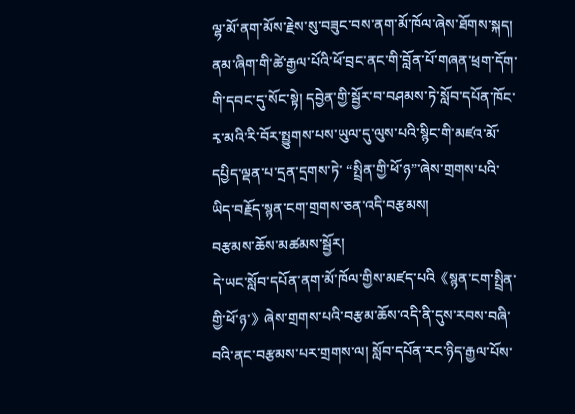ལྷ་མོ་ནག་མོས་རྗེས་སུ་བཟུང་བས་ནག་མོ་ཁོལ་ཞེས་ཐོགས་སྐད། ནམ་ཞིག་གི་ཚེ་རྒྱལ་པོའི་ཕོ་བྲང་ནང་གི་བློན་པོ་གཞན་ཕྲག་དོག་གི་དབང་དུ་སོང་སྟེ། དབྱེན་གྱི་སྦྱོར་བ་བཤམས་ཏེ་སློབ་དཔོན་ཁོང་རྭ་མའི་རི་བོར་སྤྱུགས་པས་ཡུལ་དུ་ལུས་པའི་སྙིང་གི་མཛའ་མོ་དཔྱིད་ལྡན་པ་དྲན་དྲགས་ཏེ་ “སྤྲིན་གྱི་ཕོ་ཉ”་ཞེས་གྲགས་པའི་ཡིད་བརྗོད་སྙན་ངག་གྲགས་ཅན་འདི་བརྩམས།
བརྩམས་ཆོས་མཚམས་སྦྱོར།
དེ་ཡང་སློབ་དཔོན་ནག་མོ་ཁོལ་གྱིས་མཛད་པའི《སྙན་ངག་སྤྲིན་གྱི་ཕོ་ཉ་》ཞེས་གྲགས་པའི་བརྩམ་ཆོས་འདི་ནི་དུས་རབས་བཞི་བའི་ནང་བརྩམས་པར་གྲགས་ལ། སློབ་དཔོན་རང་ཉིད་རྒྱལ་པོས་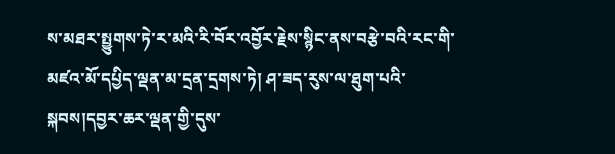ས་མཐར་སྤྱུགས་ཏེ་ར་མའི་རི་བོར་འབྱོར་རྗེས་སྙིང་ནས་བརྩེ་བའི་རང་གི་མཛའ་མོ་དཔྱིད་ལྡན་མ་དྲན་དྲགས་ཏེ། ཤ་ཟད་རུས་ལ་ཐུག་པའི་སྐབས།དབྱར་ཆར་ལྡན་གྱི་དུས་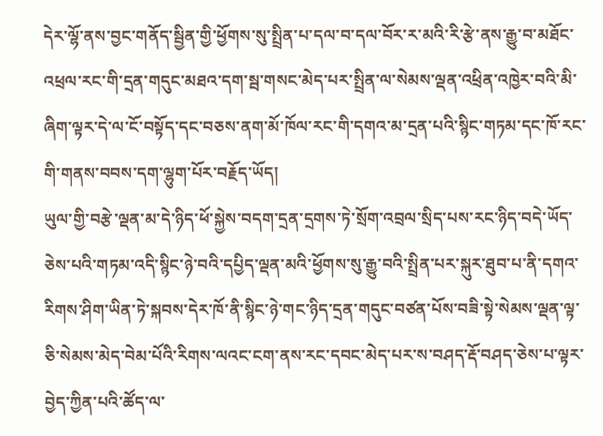དེར་ལྷོ་ནས་བྱང་གནོད་སྦྱིན་གྱི་ཕྱོགས་སུ་སྤྲིན་པ་དལ་བ་དལ་བོར་ར་མའི་རི་རྩེ་ནས་རྒྱུ་བ་མཐོང་འཕྲལ་རང་གི་དྲན་གདུང་མཐའ་དག་སྦ་གསང་མེད་པར་སྤྲིན་ལ་སེམས་ལྡན་འཕྲིན་འཁྱེར་བའི་མི་ཞིག་ལྟར་དེ་ལ་ངོ་བསྟོད་དང་བཅས་ནག་མོ་ཁོལ་རང་གི་དགའ་མ་དྲན་པའི་སྙིང་གཏམ་དང་ཁོ་རང་གི་གནས་བབས་དག་ལྷུག་པོར་བརྗོད་ཡོད།
ཡུལ་གྱི་བརྩེ་ལྡན་མ་དེ་ཉིད་ཕོ་སྐྱེས་བདག་དྲན་དྲགས་ཏེ་སྲོག་འབྲལ་སྲིད་པས་རང་ཉིད་བདེ་ཡོད་ཅེས་པའི་གཏམ་འདི་སྙིང་ཉེ་བའི་དཔྱིད་ལྡན་མའི་ཕྱོགས་སུ་རྒྱུ་བའི་སྤྲིན་པར་སྐུར་ཐུབ་པ་ནི་དགའ་རིགས་ཤིག་ཡིན་ཏེ་སྐབས་དེར་ཁོ་ནི་སྙིང་ཉེ་གང་ཉིད་དྲན་གདུང་བཙན་པོས་བཟི་སྟེ་སེམས་ལྡན་ལྟ་ཅི་སེམས་མེད་བེམ་པོའི་རིགས་ལའང་ངག་ནས་རང་དབང་མེད་པར་ས་བཤད་རྡོ་བཤད་ཅེས་པ་ལྟར་བྱེད་ཀྱིན་པའི་ཚོད་ལ་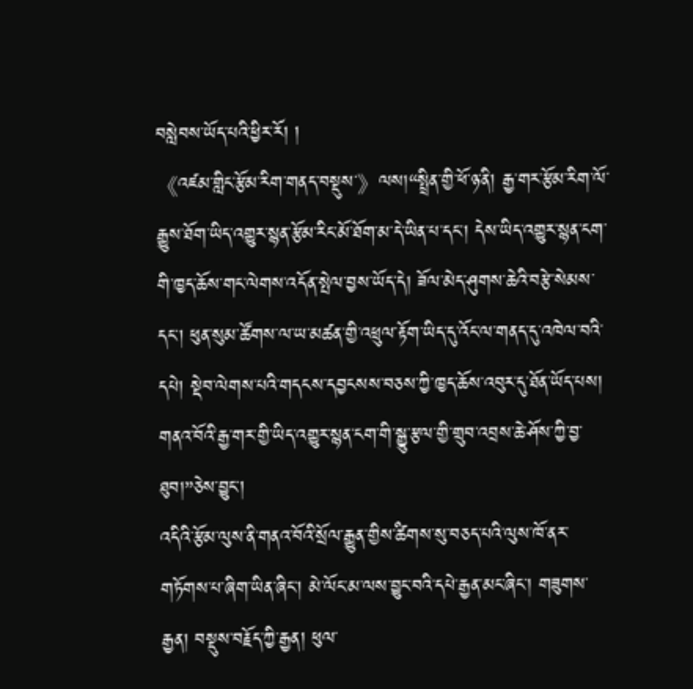བསླེབས་ཡོད་པའི་ཕྱིར་རོ། །
《འཛམ་གླིང་རྩོམ་རིག་གནད་བསྡུས་》ལས།“སྤྲིན་གྱི་ཕོ་ཉ་ནི། རྒྱ་གར་རྩོམ་རིག་ལོ་རྒྱུས་ཐོག་ཡིད་འགྱུར་སྙན་རྩོམ་རིང་མོ་ཐོག་མ་དེ་ཡིན་པ་དང་། དེས་ཡིད་འགྱུར་སྙན་ངག་གི་ཁྱད་ཆོས་གང་ལེགས་འདོན་སྤེལ་བྱས་ཡོད་དེ། ཟོལ་མེད་ཤུགས་ཆེའི་བརྩེ་སེམས་དང་། ཕུན་སུམ་ཚོགས་ལ་ཡ་མཚན་གྱི་འཕྲུལ་རྟོག་ཡིད་དུ་འོང་ལ་གནད་དུ་འཁེལ་བའི་དཔེ། སྡེབ་ལེགས་པའི་གདངས་དབྱངསས་བཅས་ཀྱི་ཁྱད་ཆོས་འབུར་དུ་ཐོན་ཡོད་པས། གནའ་བོའི་རྒྱ་གར་གྱི་ཡིད་འགྱུར་སྙན་ངག་གི་སྒྱུ་རྩལ་གྱི་གྲུབ་འབྲས་ཆེ་ཤོས་ཀྱི་བྱ་ཐུབ།”ཅེས་བྱུང་།
འདིའི་རྩོམ་ལུས་ནི་གནའ་བོའི་སྲོལ་རྒྱུན་གྱིས་ཚིགས་སུ་བཅད་པའི་ལུས་ཁོ་ནར་གཏོགས་པ་ཞིག་ཡིན་ཞིང་། མེ་ལོང་མ་ལས་བྱུང་བའི་དཔེ་རྒྱན་མང་ཞིང་། གཟུགས་རྒྱན། བསྡུས་བརྗོད་ཀྱི་རྒྱན། ཕུལ་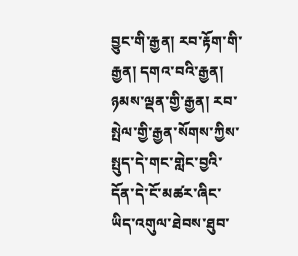བྱུང་གི་རྒྱན། རབ་རྟོག་གི་རྒྱན། དགའ་བའི་རྒྱན། ཉམས་ལྡན་གྱི་རྒྱན། རབ་སྤེལ་གྱི་རྒྱན་སོགས་ཀྱིས་སྤུད་དེ་གང་གླེང་བྱའི་དོན་དེ་ངོ་མཚར་ཞིང་ཡིད་འགུལ་ཐེབས་ཐུབ་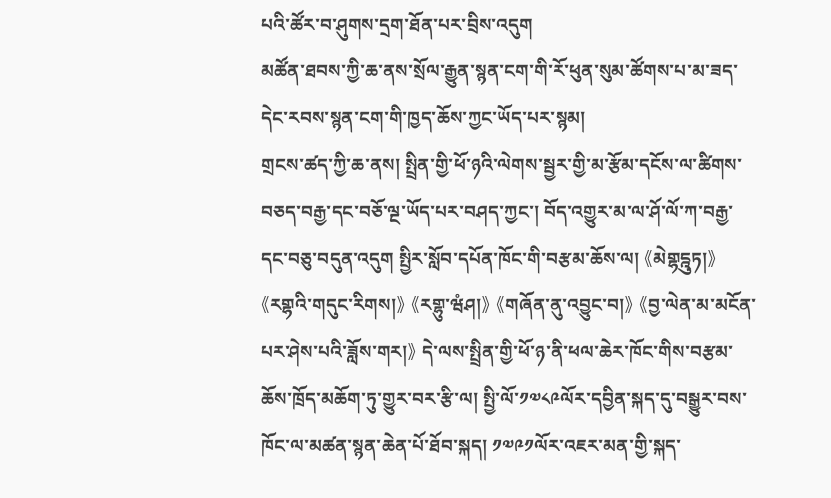པའི་ཚོར་བ་ཤུགས་དྲག་ཐོན་པར་བྲིས་འདུག
མཚོན་ཐབས་ཀྱི་ཆ་ནས་སྲོལ་རྒྱུན་སྙན་ངག་གི་རོ་ཕུན་སུམ་ཚོགས་པ་མ་ཟད་དེང་རབས་སྙན་ངག་གི་ཁྱད་ཆོས་ཀྱང་ཡོད་པར་སྙམ།
གྲངས་ཚད་ཀྱི་ཆ་ནས། སྤྲིན་གྱི་ཕོ་ཉའི་ལེགས་སྦྱར་གྱི་མ་རྩོམ་དངོས་ལ་ཚིགས་བཅད་བརྒྱ་དང་བཅོ་ལྔ་ཡོད་པར་བཤད་ཀྱང་། བོད་འགྱུར་མ་ལ་ཤོ་ལོ་ཀ་བརྒྱ་དང་བཅུ་བདུན་འདུག སྤྱིར་སློབ་དཔོན་ཁོང་གི་བརྩམ་ཆོས་ལ། 《མེགྷདྰུཏ།》 《རགྷའི་གདུང་རིགས།》 《རགྷུ་ཝཾཤ།》 《གཞོན་ནུ་འབྱུང་བ།》 《བྱ་ལེན་མ་མངོན་པར་ཤེས་པའི་ཟློས་གར།》 དེ་ལས་སྤྲིན་གྱི་ཕོ་ཉ་ནི་ཕལ་ཆེར་ཁོང་གིས་བརྩམ་ཆོས་ཁྲོད་མཆོག་ཏུ་གྱུར་བར་རྩི་ལ། སྤྱི་ལོ་༡༧༨༩ལོར་དབྱིན་སྐད་དུ་བསྒྱུར་བས་ཁོང་ལ་མཚན་སྙན་ཆེན་པོ་ཐོབ་སྐད། ༡༧༩༡ལོར་འཇར་མན་གྱི་སྐད་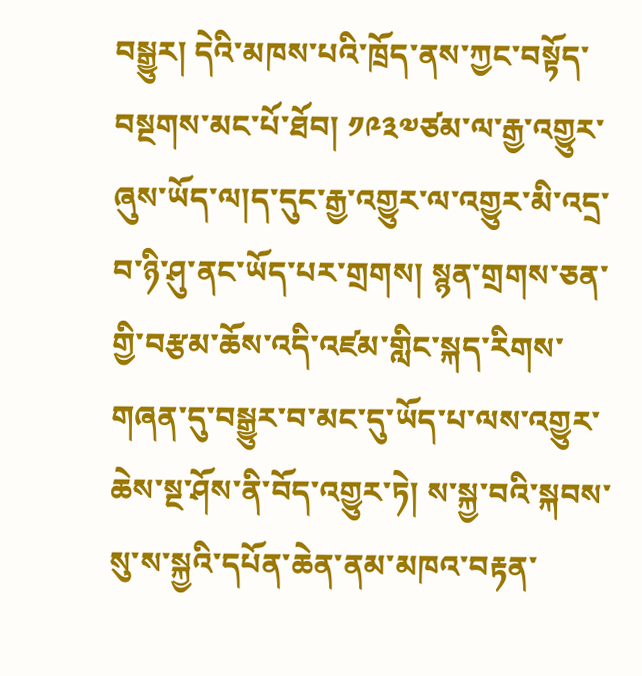བསྒྱུར། དེའི་མཁས་པའི་ཁྲོད་ནས་ཀྱང་བསྟོད་བསྔགས་མང་པོ་ཐོབ། ༡༩༣༧ཙམ་ལ་རྒྱ་འགྱུར་ཞུས་ཡོད་ལ།ད་དུང་རྒྱ་འགྱུར་ལ་འགྱུར་མི་འདྲ་བ་ཉི་ཤུ་ནང་ཡོད་པར་གྲགས། སྙན་གྲགས་ཅན་གྱི་བརྩམ་ཆོས་འདི་འཛམ་གླིང་སྐད་རིགས་གཞན་དུ་བསྒྱུར་བ་མང་དུ་ཡོད་པ་ལས་འགྱུར་ཆེས་སྔ་ཤོས་ནི་བོད་འགྱུར་ཏེ། ས་སྐྱ་བའི་སྐབས་སུ་ས་སྐྱའི་དཔོན་ཆེན་ནམ་མཁའ་བརྟན་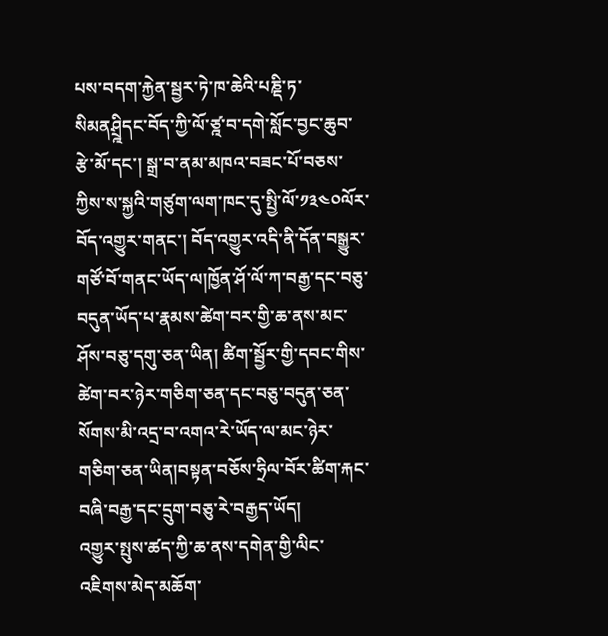པས་བདག་རྐྱེན་སྦྱར་ཏེ་ཁ་ཆེའི་པཎྡི་ཏ་སིམནཤྲྰིདང་བོད་ཀྱི་ལོ་ཙྰ་བ་དགེ་སློང་བྱང་ཆུབ་རྩེ་མོ་དང་། སྒྲ་བ་ནམ་མཁའ་བཟང་པོ་བཅས་ཀྱིས་ས་སྐྱའི་གཙུག་ལག་ཁང་དུ་སྤྱི་ལོ་༡༣༤༠ལོར་བོད་འགྱུར་གནང་། བོད་འགྱུར་འདི་ནི་དོན་བསྒྱུར་གཙོ་བོ་གནང་ཡོད་ལ།ཁྱོན་ཤོ་ལོ་ཀ་བརྒྱ་དང་བཅུ་བདུན་ཡོད་པ་རྣམས་ཚེག་བར་གྱི་ཆ་ནས་མང་ཤོས་བཅུ་དགུ་ཅན་ཡིན། ཚིག་སྦྱོར་གྱི་དབང་གིས་ཚེག་བར་ཉེར་གཅིག་ཅན་དང་བཅུ་བདུན་ཅན་སོགས་མི་འདྲ་བ་འགའ་རེ་ཡོད་ལ་མང་ཉེར་གཅིག་ཅན་ཡིན།བསྟན་བཅོས་ཧྲིལ་བོར་ཚིག་རྐང་བཞི་བརྒྱ་དང་དྲུག་བཅུ་རེ་བརྒྱད་ཡོད།
འགྱུར་སྤུས་ཚད་ཀྱི་ཆ་ནས་དགེན་གྱི་ལིང་འཇིགས་མེད་མཆོག་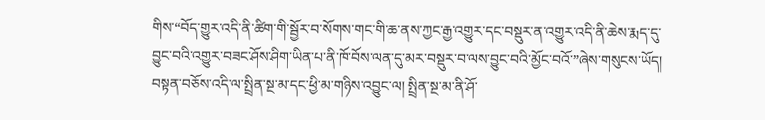གིས་“བོད་གྱུར་འདི་ནི་ཚིག་གི་སྦྱོར་བ་སོགས་གང་གི་ཆ་ནས་ཀྱང་རྒྱ་འགྱུར་དང་བསྡུར་ན་འགྱུར་འདི་ནི་ཆེས་རྨད་དུ་བྱུང་བའི་འགྱུར་བཟང་ཤོས་ཤིག་ཡིན་པ་ནི་ཁོ་བོས་ལན་དུ་མར་བསྡུར་བ་ལས་བྱུང་བའི་མྱོང་བའོ་”ཞེས་གསུངས་ཡོད།
བསྟན་བཅོས་འདི་ལ་སྤྲིན་སྔ་མ་དང་ཕྱི་མ་གཉིས་འབྱུང་ལ། སྤྲིན་སྔ་མ་ནི་ཤོ་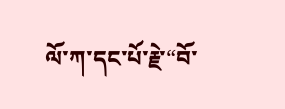ལོ་ཀ་དང་པོ་རྗེ་“བོ་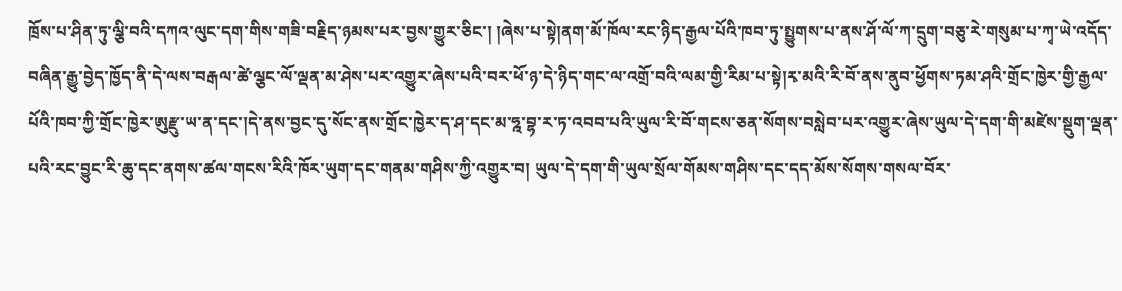ཁྲོས་པ་ཤིན་ཏུ་ལྕི་བའི་དཀའ་ལུང་དག་གིས་གཟི་བརྗིད་ཉམས་པར་བྱས་གྱུར་ཅིང་། །ཞེས་པ་སྟེ།ནག་མོ་ཁོལ་རང་ཉིད་རྒྱལ་པོའི་ཁབ་ཏུ་སྤྱུགས་པ་ནས་ཤོ་ལོ་ཀ་དྲུག་བཅུ་རེ་གསུམ་པ་ཀྭ་ཡེ་འདོད་བཞིན་རྒྱུ་བྱེད་ཁྱོད་ནི་དེ་ལས་བརྒལ་ཚེ་ལྕང་ལོ་ལྡན་མ་ཤེས་པར་འགྱུར་ཞེས་པའི་བར་ཕོ་ཉ་དེ་ཉིད་གང་ལ་འགྲོ་བའི་ལམ་གྱི་རིམ་པ་སྟེ།རྭ་མའི་རི་བོ་ནས་ནུབ་ཕྱོགས་ཏམ་ཤའི་གྲོང་ཁྱེར་གྱི་རྒྱལ་པོའི་ཁབ་ཀྱི་གྲོང་ཁྱེར་ཨུརྫུ་ཡ་ན་དང་།དེ་ནས་བྱང་དུ་སོང་ནས་གྲོང་ཁྱེར་ད་ཤ་དང་མ་ཧྰ་བྷ་ར་ཏ་འབབ་པའི་ཡུལ་རི་བོ་གངས་ཅན་སོགས་བསླེབ་པར་འགྱུར་ཞེས་ཡུལ་དེ་དག་གི་མཛེས་སྡུག་ལྡན་པའི་རང་བྱུང་རི་ཆུ་དང་ནགས་ཚལ་གངས་རིའི་ཁོར་ཡུག་དང་གནམ་གཤིས་ཀྱི་འགྱུར་བ། ཡུལ་དེ་དག་གི་ཡུལ་སྲོལ་གོམས་གཤིས་དང་དད་མོས་སོགས་གསལ་བོར་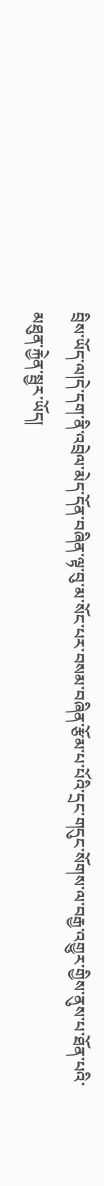བྲིས་ཡོད་ལ།དེ་དག་ནི་འབྲེལ་མེད་དོན་བཞིན་ལྟ་བུ་མ་སོང་པར་བསམ་བཞིན་རྩོམ་པ་པོའི་དྲང་གདུང་སོགས་ལ་བརྒྱ་འགྱུར་གྱིས་ནུས་པ་ཐོན་པའི་མཐུན་རྐྱེན་སྦྱར་ཡོད།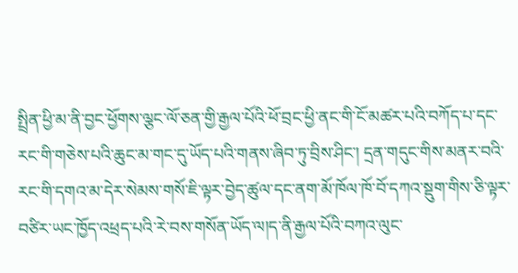སྤྲིན་ཕྱི་མ་ནི་བྱང་ཕྱོགས་ལྕང་ལོ་ཅན་གྱི་རྒྱལ་པོའི་ཕོ་བྲང་ཕྱི་ནང་གི་ངོ་མཚར་པའི་བཀོད་པ་དང་རང་གི་གཅེས་པའི་ཆུང་མ་གང་དུ་ཡོད་པའི་གནས་ཞིབ་ཏུ་བྲིས་ཤིང་། དྲན་གདུང་གིས་མནར་བའི་རང་གི་དགའ་མ་དེར་སེམས་གསོ་ཇི་ལྟར་བྱེད་ཚུལ་དང་ནག་མོ་ཁོལ་ཁོ་བོ་དཀའ་སྡུག་གིས་ཅི་ལྟར་བཙིར་ཡང་ཁྱོད་འཕྲད་པའི་རེ་བས་གསོན་ཡོད་ལ།ད་ནི་རྒྱལ་པོའི་བཀའ་ལུང་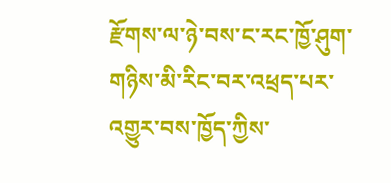རྫོགས་ལ་ཉེ་བས་ང་རང་ཁྱོ་ཤུག་གཉིས་མི་རིང་བར་འཕྲད་པར་འགྱུར་བས་ཁྱོད་ཀྱིས་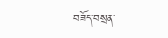བཟོད་བསྲན་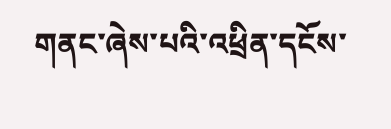གནང་ཞེས་པའི་འཕྲིན་དངོས་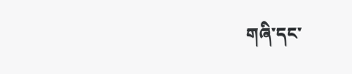གཞི་དང་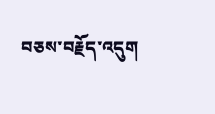བཅས་བརྗོད་འདུག